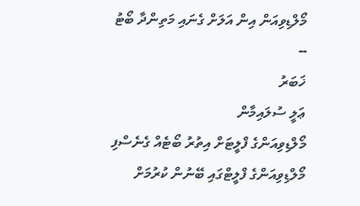މޯލްޑިވިއަން އިން އަލަށް ގެނައި މަތިންދާ ބޯޓު --
ޚަބަރު
ޢަލީ ސުލައިމާން
މޯލްޑިވިއަންގެ ފްލީޓަށް އިތުރު ބޯޓެއް ގެނެސްފި
މޯލްޑިވިއަންގެ ފްލީޓްގައި ބޭނުން ކުރުމަށް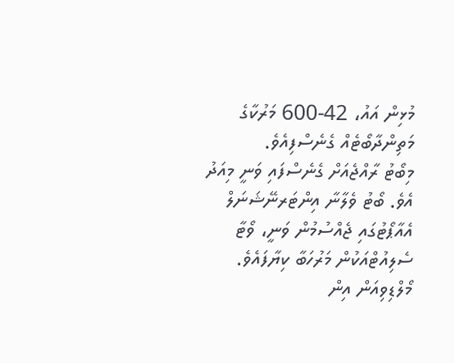މުޅިން އައު، 42-600 މަރުކާގެ މަތިންދާބޯޓެއް ގެނެސްފިއެވެ.
މިބޯޓު ރާއްޖެއަށް ގެނެސްފައި ވަނީ މިއަދު އެވެ. ބޯޓު ވެލާނާ އިންޓަރނޭޝަނަލް އެއާޕޯޓުގައި ޖެއްސުމުން ވަނީ، ވޯޓާ ސެލިއުޓްއަކުން މަރުހަބާ ކިޔާފައެވެ.
މޯލްޑިވިއަން އިން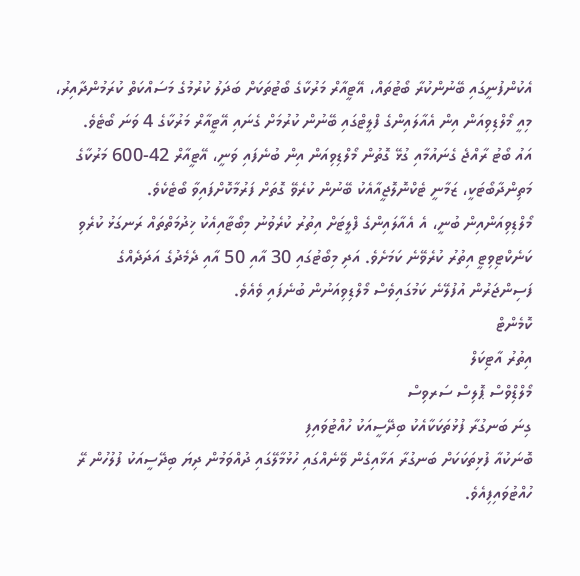އެކުންފުނީގައި ބޭނުންކުރާ ބޯޓުތައް، އޭޓީއާރް މަރުކާގެ ބޯޓުތަކަށް ބަދަލު ކުރުމުގެ މަސައްކަތް ކުރަމުންދާއިރު، މިއީ މޯލްޑިވިއަން އިން އެއާލައިންގެ ފްލީޓްގައި ބޭނުން ކުރުމަށް ގެނައި އޭޓީއާރް މަރުކާގެ 4 ވަނަ ބޯޓެވެ.
އައު ބޯޓު ރާއްޖެ ގެނައުމާއި ގުޅޭ ގޮތުން މޯލްޑިވިއަން އިން ބުނެފައި ވަނީ، އޭޓީއާރް 42-600 މަރުކާގެ މަތިންދާބޯޓަކީ، ޒަމާނީ ޓެކްނޮލޮޖީއާއެކު ބޭނުން ކުރެވޭ ގޮތަށް ފަރުމާކޮށްފައިވާ ބޯޓެކެވެ.
މޯލްޑިވިއަންއިން ބުނީ، އެ އެއާލައިންގެ ފްލީޓަށް އިތުރު ކުރެވުނު މިބޯޓާއިއެކު ޚިދުމަތްތައް ރަނގަޅު ކުރެވި ކަނެކްޓިވިޓީ އިތުރު ކުރެވޭނެ ކަމަށެވެ. އަދި މިބޯޓުގައި 30 އާއި 50 އާއި ދެމެދުގެ އަދަދެއްގެ ފަސިންޖަރުން އުފުލޭނެ ކަމުގައިވެސް މޯލްޑިވިއަނުން ބުނެފައި ވެއެވެ.
ކޮމެންޓް
އިތުރު އާޓިކަލް
މޯލްޑިްވްސް ޕޮލިސް ސަރވިސް
ގިނަ ބަނގުރާ ފުޅުތަކަކާއެކު ބިދޭސީއަކު ހުއްޓުވައިފި
ބޮނަކުއާ ފުޅިތަކަކަށް ބަނގުރާ އަޅާއިގެން ވޭނެއްގައި ހުޅުމާލޭގައި ދުއްވަމުން ދިޔަ ބިދޭސީއަކު ފުލުހުން ރޭ ހުއްޓުވައިފިއެވެ.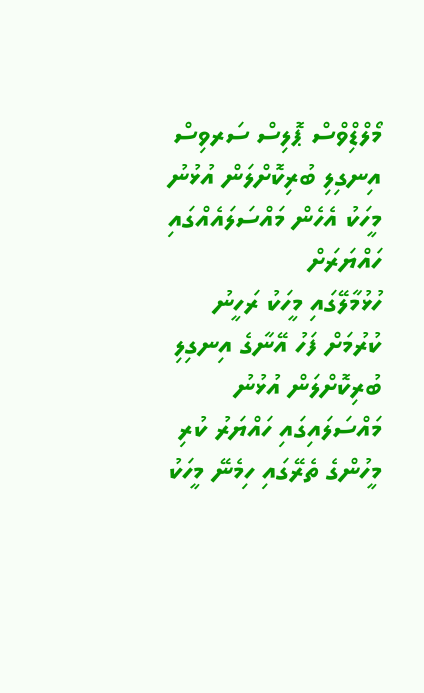މޯލްޑިްވްސް ޕޮލިސް ސަރވިސް
އިނގިލި ބުރިކޮށްލަން އުޅުނު މީހަކު އެހެން މައްސަލައެއްގައި ހައްޔަރަށް
ހުޅުމާލޭގައި މީހަކު ރަހީނު ކުރުމަށް ފަހު އޭނާގެ އިނގިލި ބުރިކޮށްލަން އުޅުނު މައްސަލައިގައި ހައްޔަރު ކުރި މީހުންގެ ތެރޭގައި ހިމެނޭ މީހަކު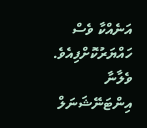އަނެއްކާ ވެސް ހައްޔަރުކޮށްފިއެވެ.
ވެލާނާ އިންޓަނޭޝަނަލް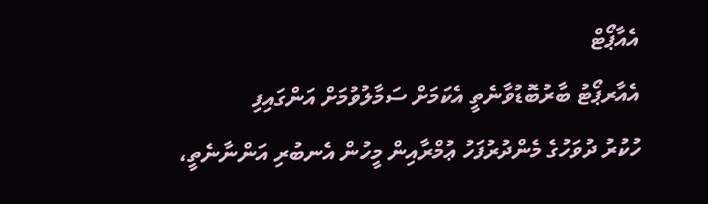އެއާޕޯޓް
އެއާރޕޯޓު ބާރުބޮޑުވާނެތީ އެކަމަށް ސަމާލުވުމަށް އަންގައިފި
ހުކުރު ދުވަހުގެ މެންދުރުފަހު ޢުމްރާއިން މީހުން އެނބުރި އަންނާނެތީ،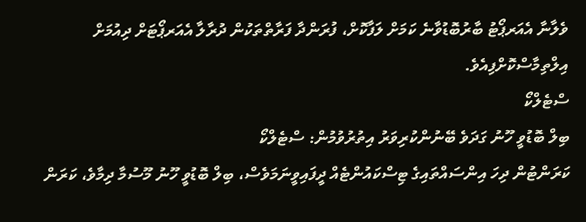ވެލާނާ އެއަރޕޯޓު ބާރުބޮޑުވާނެ ކަމަށް ލަފާކޮށް، ފުރަންދާ ފަރާތްތަކުން ދުރާލާ އެއަރޕޯޓަށް ދިއުމަށް އިލްތިމާސްކޮށްފިއެވެ.
ސްޓެލްކޯ
ބިލް ބޮޑުވީ ހޫނު ގަދަވެ ބޭނުންކުރިވަރު އިތުރުވުމުން: ސްޓެލްކޯ
ކަރަންޓުން ދިހަ އިންސައްތައިގެ ޓިސްކައުންޓެއް ދީފައިވީނަމަވެސް، ބިލް ބޮޑުވީ ހޫނު މޫސުމާ ދިމާވެ، ކަރަން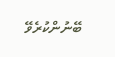ބޭނުންކުރެވޭ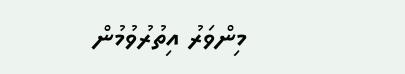މިންވަރު އިތުރުވުމުން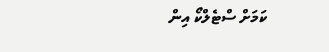ކަމަށް ސްޓެލްކޯ އިން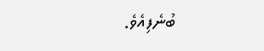ބުނެފިއެވެ.